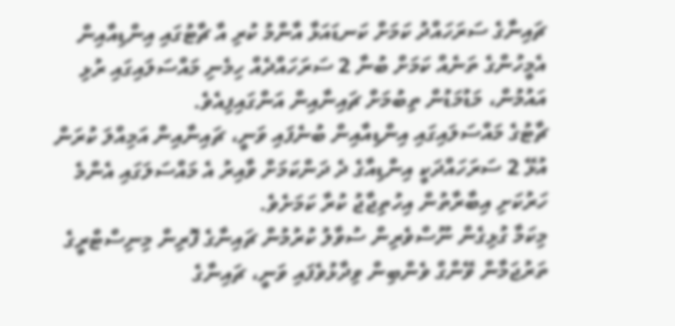ޗައިނާގެ ސަރަހައްދު ކަމަށް ކަނޑައަޅާ އާންމު ކުރި އާ ޗާޓުގައި އިންޑިއާއިން އެމީހުންގެ ތަނެއް ކަމަށް ބުނާ 2 ސަރަހައްދެއް ހިމެނި މައްސަލައިގައި ރުޅި އައުމުން، މަޑުމަޑުން ތިބުމަށް ޗައިނާއިން އަންގައިފިއެވެ.
ޗާޓުގެ މައްސަލައިގައި އިންޑިއާއިން ބުނެފައި ވަނީ، ޗައިނާއިން އަމިއްލަ ކުރަން އުޅޭ 2 ސަރަހައްދަކީ އިންޑިއާގެ ދެ ދަންކަމަށް ވާއިރު އެ މައްސަލަގައި އެންމެ ހަރުކަށި އިބާރާތުން އިހުތިޖާޖު ކުރާ ކަމަށެވެ.
މިކަމާ ގުޅިގެން ނޫސްވެރިން ސުވާލު ކުރުމުން ޗައިނާގެ ފޮރިން މިނިސްޓްރީގެ ތަރުޖަމާން ވޭންގް ވެންބިން ވިދާޅުވެފައި ވަނީ، ޗައިނާގެ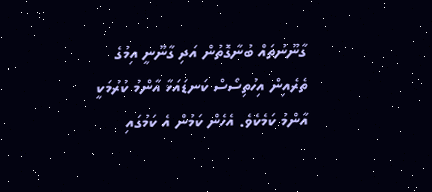ގާނޫނުތައް ބުނާގޮތުން އަދި ގާނޫނީ އިމުގެ ތެރެއިން އިހުތިސޯސް ކަނޑައަޅާ އާންމު ކުރުމަކީ އާންމު ކަމެކެވެ. އެހެން ކަމުން އެ ކަމުގައި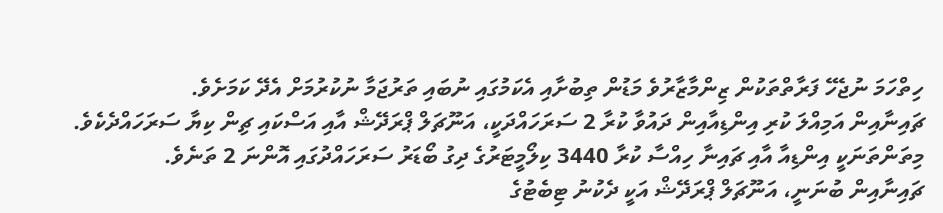ހިތްހަމަ ނުޖެހޭ ފަރާތްތަކުން ޒިންމާޒާރުވެ މަޑުން ތިބުށާއި އެކަމުގައި ނުބައި ތަރުޖަމާ ނުކުރުމަށް އެދޭ ކަމަށެވެ.
ޗައިނާއިން އަމިއްލަ ކުރި އިންޑިއާއިން ދައުވާ ކުރާ 2 ސަރަހައްދަކީ، އަނޫޗަލް ޕްރަދޭޝް އާއި އަސްކައި ޗިން ކިޔާ ސަރަހައްދެކެވެ. މިތަންތަނަކީ އިންޑިއާ އާއި ޗައިނާ ހިއްސާ ކުރާ 3440 ކިލޯމީޓަރުގެ ދިގު ބޯޑަރު ސަރަހައްދުގައި އޮންނަ 2 ތަނެވެ.
ޗައިނާއިން ބުނަނީ، އަނޫޗަލް ޕްރަދޭޝް އަކީ ދެކުނު ޓިބެޓުގެ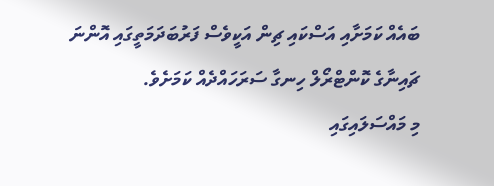ބައެއް ކަމަށާއި އަސްކައި ޗިން އަކީވެސް ފަރުބަދަމަތީގައި އޮންނަ ޗައިނާގެ ކޮންޓްރޯލް ހިނގާ ސަރަހައްދެއް ކަމަށެވެ.
މި މައްސަލައިގައި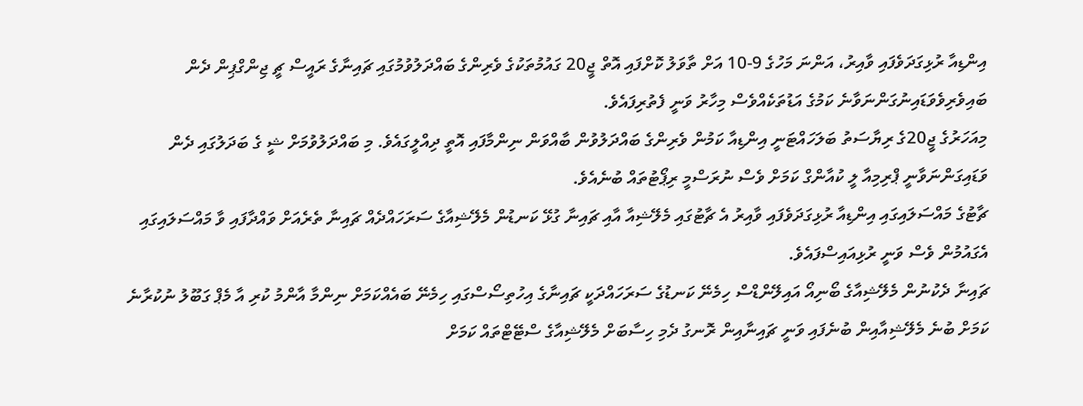އިންޑިއާ ރުޅިގަދަވެފައި ވާއިރު، އަންނަ މަހުގެ 9-10 އަށް ތާވަލު ކޮށްފައި އޮތް ޖީ20 ގައުމުތަކުގެ ވެރިންގެ ބައްދަލުވުމުގައި ޗައިނާގެ ރައީސް ޗީ ޖިންގްޕިން ދެން ބައިވެރިވެވަޑައިނުގަންނަވާނެ ކަމުގެ އަޑުތަކެއްވެސް މިހާރު ވަނީ ފެތުރިފައެވެ.
މިއަހަރުގެ ޖީ20ގެ ރިޔާސަތު ބަލަހައްޓަނީ އިންޑިއާ ކަމުން ވެރިންގެ ބައްދަލުވުން ބާއްވަން ނިންމާފައި އޮތީ ދިއްލީގައެވެ. މި ބައްދަލުވުމަށް ޝީ ގެ ބަދަލުގައި ދެން ވަޑައިގަންނަވާނީ ޕްރިމިއާ ލީ ކުއާންގް ކަމަށް ވެސް ނުރަސްމީ ރިޕޯޓުތައް ބުނެއެވެ.
ޗާޓުގެ މައްސަލައިގައި އިންޑިއާ ރުޅިގަދަވެފައި ވާއިރު އެ ޗާޓުގައި މެލޭޝިއާ އާއި ޗައިނާ ގުޅޭ ކަނޑުން މެލޭޝިއާގެ ސަރަހައްދެއް ޗައިނާ ތެރެއަށް ވައްދާފައި ވާ މައްސަލައިގައި އެގައުމުން ވެސް ވަނީ ރުޅިއައިސްފައެވެ.
ޗައިނާ ދެކުނުން މެލޭޝިއާގެ ބޯނިއޯ އައިލޭންޑްސް ހިމެނޭ ކަނޑުގެ ސަރަހައްދަކީ ޗައިނާގެ އިހުތިސޯސްގައި ހިމެނޭ ބައެއްކަމަށް ނިންމާ އާންމު ކުރި އާ މެޕް ގަބޫލު ނުކުރާނެ ކަމަށް ބުނެ މެލޭޝިއާއިން ބުނެފައި ވަނީ ޗައިނާއިން ރޮނގު ދެމި ހިސާބަށް މެލޭޝިއާގެ ސްޓޭޓްތައް ކަމަށް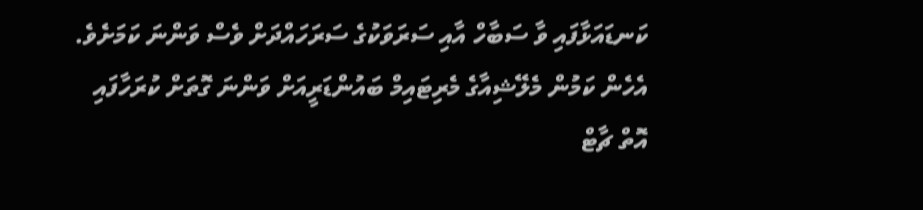ކަނޑައަޅާފައި ވާ ސަބާހް އާއި ސަރަވަކުގެ ސަރަހައްދަށް ވެސް ވަންނަ ކަމަށެވެ.
އެހެން ކަމުން މެލޭޝިއާގެ މެރިޓައިމް ބައުންޑަރީއަށް ވަންނަ ގޮތަށް ކުރަހާފައި އޮތް ޗާޓް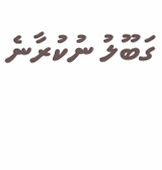ގަބޫލު ނުކުރާނެ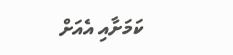ކަމަށާއި އެއަށް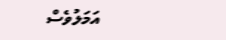އަމަލުވެސް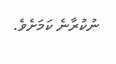ނުކުރާނެ ކަމަށެވެ.